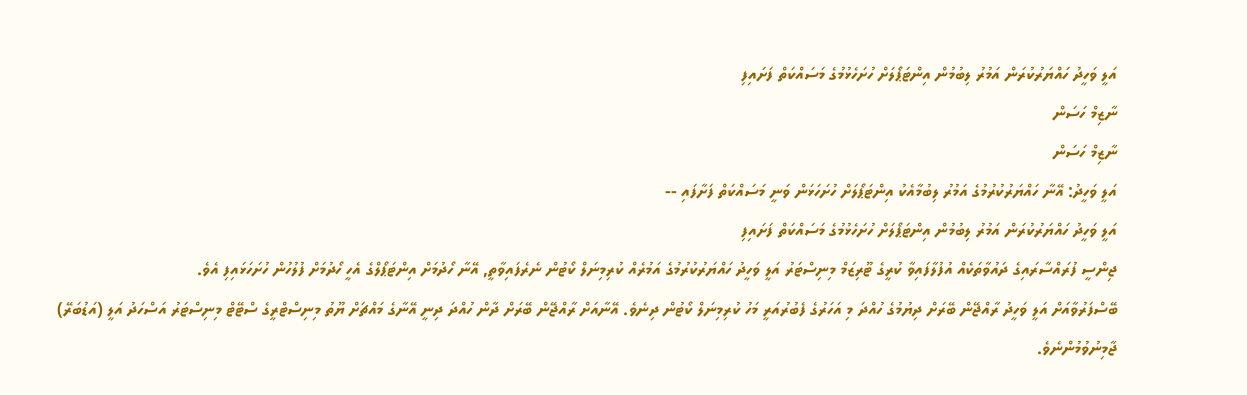އަލީ ވަހީދު ހައްޔަރުކުރަން އަމުރު ލިބުމުން އިންޓަޕޯލަށް ހުށަހެޅުމުގެ މަސައްކަތް ފަށައިފި
ނާޒިމް ހަސަން
ނާޒިމް ހަސަން
އަލީ ވަހީދު: އޭނާ ހައްޔަރުކުރުމުގެ އަމުރު ލިބުމާއެކު އިންޓަޕޯލަށް ހުށަހަޅަން ވަނީ މަސައްކަތް ފަށާފައި --
އަލީ ވަހީދު ހައްޔަރުކުރަން އަމުރު ލިބުމުން އިންޓަޕޯލަށް ހުށަހެޅުމުގެ މަސައްކަތް ފަށައިފި
ޖިންސީ ފުރައްސާރައިގެ ދައުވާތަކެއް އުފުލާފައިވާ ކުރީގެ ޓޫރިޒަމް މިނިސްޓަރު އަލީ ވަހީދު ހައްޔަރުކުރުމުގެ އަމުރެއް ކުރިމިނަލް ކޯޓުން ނެރެފައިވާތީ, އޭނާ ހޯދުމަށް އިންޓަޕޯލްގެ އެހީ ހޯދުމަށް ފުލުހުން ހުށަހަޅައިފި އެވެ.
ބޭސްފަރުވާއަށް އަލީ ވަހީދު ރާއްޖޭން ބޭރަށް ދިޔުމުގެ ހުއްދަ މި އަހަރުގެ ފެބުރުއަރީ މަހު ކުރިމިނަލް ކޯޓުން ދިނެވެ. އޭނާއަށް ރާއްޖޭން ބޭރަށް ދާން ހުއްދަ ދިނީ އޭނާގެ މައްޗަށް ޔޫތު މިނިސްޓްރީގެ ސްޓޭޓް މިނިސްޓަރު އަސްހަދު އަލީ (އަޑުބަރޭ) ޖާމިނުވުމުންނެވެ.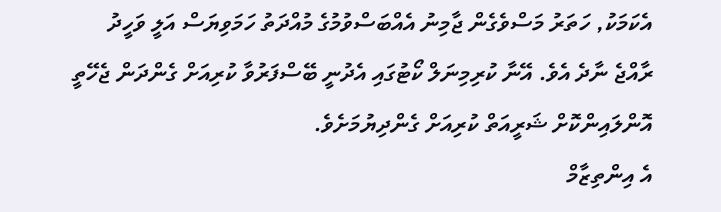އެކަމަކު, ހަތަރު މަސްވެގެން ޖާމިނު އެއްބަސްވުމުގެ މުއްދަތު ހަމަވިޔަސް އަލީ ވަހީދު ރާއްޖެ ނާދެ އެވެ. އޭނާ ކުރިމިނަލް ކޯޓުގައި އެދުނީ ބޭސްފަރުވާ ކުރިއަށް ގެންދަން ޖެހޭތީ އޮންލައިންކޮށް ޝަރީއަތް ކުރިއަށް ގެންދިޔުމަށެވެ.
އެ އިންތިޒާމް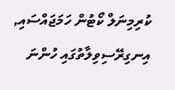ކުރިމިނަލް ކޯޓުން ހަމަޖައްސައި, އިނގިރޭސިވިލާތުގައި ހުންނަ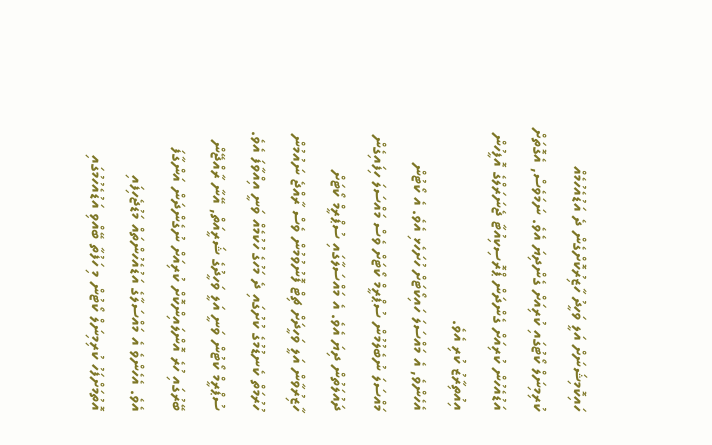ހައިކޮމިޝަނަށް އަލީ ވަހީދު ހާޒިރުކޮށްގެން ދެ އަޑުއެހުމެއް ކުރިމިނަލް ކޯޓުގައި ކުރިއަށް ގެންދިޔަ އެވެ. ނަމަވެސް, އެގޮތަށް އަޑުއެހުން ކުރިއަށް ގެންދަން ޕްރޮސިކިއުޓާ ޖެނަރަލްގެ އޮފީހުން އިއުތިރާޒު ކުރި އެވެ.
އެހެންވެ, އެ މައްސަލަ ހައިކޯޓަށް ހުށަހެޅި އެވެ. އެ ކޯޓުން މައްސަލަ ނުބެލުމުން ސުޕްރީމް ކޯޓަށް ވެސް މައްސަލަ ހިފައިގެން ދައުލަތުން ދިޔަ އެވެ. އެ މައްސަލާގައި ސުޕްރީމް ކޯޓަށް ހާޒިރުވާން އަލީ ވަހީދަށް ޗިޓް ފޮނުވުމުން ވެސް ރާއްޖެ ނައުމުން ހުރުމަތް ކެނޑުމުގެ ކުށުގައި ދެ މަހުގެ ހުކުމެއް ވަނީ އިއްވާފަ އެވެ.
ސުޕްރީމް ކޯޓުން ވަނީ އަލީ ވަހީދުގެ ޝަރީއަތް, އޭނާ ރާއްޖޭން ބޭރުގައި ހުރެ އޮންލައިންކޮށް ކުރިއަށް ނުގެންދަން އަންގާފަ އެވެ. އެހެންވެ އެ މައްސަލާގެ އަޑުއެހުންތައް މަޑުޖެހިފައި އޮތުމަށްފަހު ކުރިމިނަލް ކޯޓުން މި ހަފުތާ ބޭއްވި އަޑުއެހުމުގައި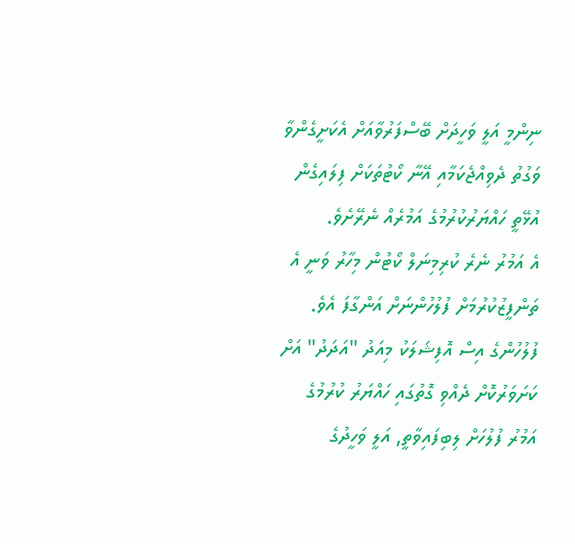ނިންމީ އަލީ ވަހީދަށް ބޭސްފަރުވާއަށް އެކަށީގެންވާ ވަގުތު ދެވިއްޖެކަމާއި އޭނާ ކޯޓުތަކަށް ފިލައިގެން އުޅޭތީ ހައްޔަރުކުރުމުގެ އަމުރެއް ނެރޭށެވެ.
އެ އަމުރު ނެރެ ކުރިމިނަލް ކޯޓުން މިހާރު ވަނީ އެ ތަންފީޒުކުރުމަށް ފުލުހުންނަށް އަންގާފަ އެވެ. ފުލުހުންގެ އިސް އޮފިޝަލަކު މިއަދު "އަދަދު" އަށް ކަށަވަރުކޮށް ދެއްވި ގޮތުގައި ހައްޔަރު ކުރުމުގެ އަމުރު ފުލުހަށް ލިބިފައިވާތީ, އަލީ ވަހީދުގެ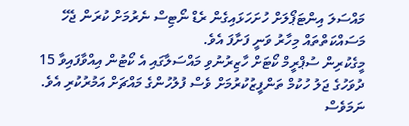މައްސަލަ އިންޓަޕޯލަށް ހުށަހަޅައިގެން ރެޑް ނޯޓިސް ނެރުމަށް ކުރަން ޖެހޭ މަސައްކަތްތައް މިހާރު ވަނީ ފަށާފަ އެވެ.
މީގެކުރިން ސުޕްރީމް ކޯޓަށް ހާޒިރުނުވި މައްސަލާގައި އެ ކޯޓުން އިއްވާފައިވާ 15 ދުވަހުގެ ޖަލު ހުކުމް ތަންފީޒުކުރުމަށް ވެސް ފުލުހުންގެ މައްޗަށް އަމުރުކުރި އެވެ. ނަމަވެސް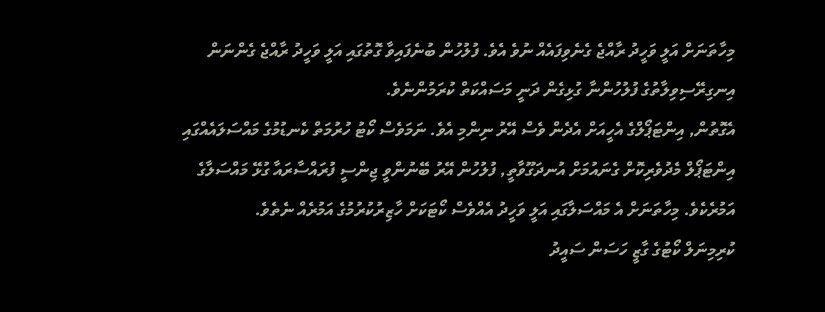މިހާތަނަށް އަލީ ވަހީދު ރާއްޖެ ގެނެވިފައެއް ނުވެ އެވެ. ފުލުހުން ބުނެފައިވާ ގޮތުގައި އަލީ ވަހީދު ރާއްޖެ ގެންނަން އިނގިރޭސިވިލާތުގެ ފުލުހުންނާ ގުޅިގެން ދަނީ މަސައްކަތް ކުރަމުންނެވެ.
އެގޮތުން, އިންޓަޕޯލްގެ އެހީއަށް އެދެން ވެސް އޭރު ނިންމި އެވެ. ނަމަވެސް ކޯޓު ހުރުމަތް ކެނޑުމުގެ މައްސަލައެއްގައި އިންޓަޕޯލް މެދުވެރިކޮށް ގެނައުމަށް އުނދަގޫވާތީ, ފުލުހުން އޭރު ބޭނުންވީ ޖިންސީ ފުރައްސާރައާ ގުޅޭ މައްސަލާގެ އަމުރެކެވެ. މިހާތަނަށް އެ މައްސަލާގައި އަލީ ވަހީދު އެއްވެސް ކޯޓަކަށް ހާޒިރުކުރުމުގެ އަމުރެއް ނެތެވެ.
ކުރިމިނަލް ކޯޓުގެ ގާޒީ ހަސަން ސައީދު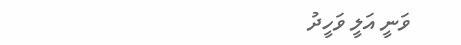ވަނީ އަލީ ވަހީދު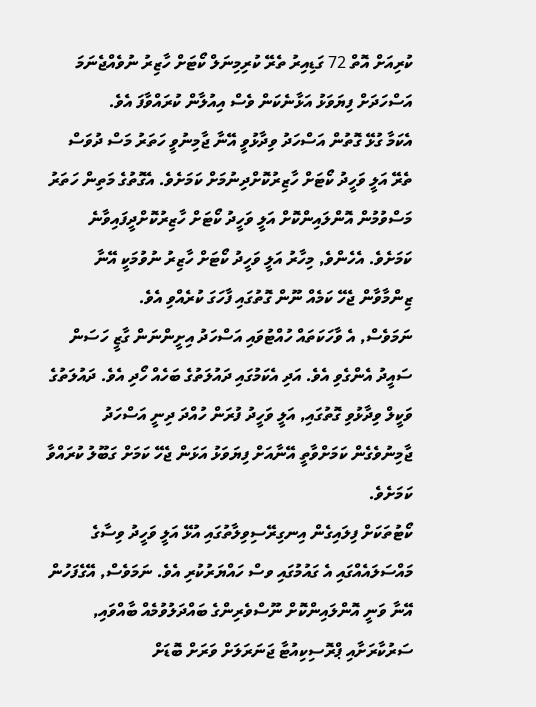ކުރިއަށް އޮތް 72 ގަޑިއިރު ތެރޭ ކުރިމިނަލް ކޯޓަށް ހާޒިރު ނުވެއްޖެނަމަ އަސްހަދަށް ފިޔަވަޅު އަޅާނެކަން ވެސް އިއުލާން ކުރައްވާފަ އެވެ.
އެކަމާ ގުޅޭ ގޮތުން އަސްހަދު ވިދާޅުވީ އޭނާ ޖާމިނުވީ ހަތަރު މަސް ދުވަސް ތެރޭ އަލީ ވަހީދު ކޯޓަށް ހާޒިރުކޮށްދިނުމަށް ކަމަށެވެ. އެގޮތުގެ މަތިން ހަތަރު މަސްވުމުން އޮންލައިންކޮށް އަލީ ވަހީދު ކޯޓަށް ހާޒިރުކޮށްދީފައިވާނެ ކަމަށެވެ. އެހެންވެ, މިހާރު އަލީ ވަހީދު ކޯޓަށް ހާޒިރު ނުވުމަކީ އޭނާ ޒިންމާވާން ޖެހޭ ކަމެއް ނޫން ގޮތުގައި ފާހަގަ ކުރެއްވި އެވެ.
ނަމަވެސް, އެ ވާހަކަތައް ހުއްޓުވައި އަސްހަދު އިށީންނަން ގާޒީ ހަސަން ސައީދު އެންގެވި އެވެ. އަދި އެކަމުގައި ދައުލަތުގެ ބަހެއް ހޯދި އެވެ. ދައުލަތުގެ ވަކީލް ވިދާޅުވި ގޮތުގައި, އަލީ ވަހީދު ފުރަން ހުއްދަ ދިނީ އަސްހަދު ޖާމިނުވެގެން ކަމަށްވާތީ އޭނާއަށް ފިޔަވަޅު އަޅަން ޖެހޭ ކަމަށް ގަބޫލު ކުރައްވާ ކަމަށެވެ.
ކޯޓުތަކަށް ފިލައިގެން އިނގިރޭސިވިލާތުގައި އުޅޭ އަލީ ވަހީދު ވިސާގެ މައްސަލައެއްގައި އެ ގައުމުގައި ވސް ހައްޔަރުކުރި އެވެ. ނަމަވެސް, އޭގެފަހުން އޭނާ ވަނީ އޮންލައިންކޮށް ނޫސްވެރިންގެ ބައްދަލުވުމެއް ބާއްވައި, ސަރުކާރަށާއި ޕްރޮސިކިއުޓާ ޖަނަރަލަށް ވަރަށް ބޮޑަށް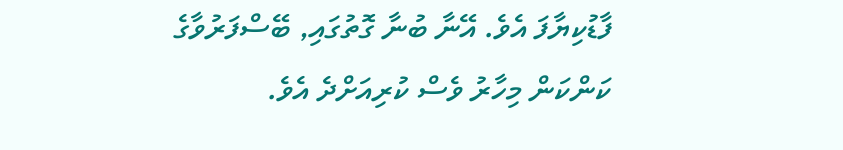ފާޑުކިޔާފަ އެވެ. އޭނާ ބުނާ ގޮތުގައި, ބޭސްފަރުވާގެ ކަންކަން މިހާރު ވެސް ކުރިއަށްދެ އެވެ.